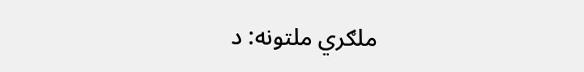ملګري ملتونه: د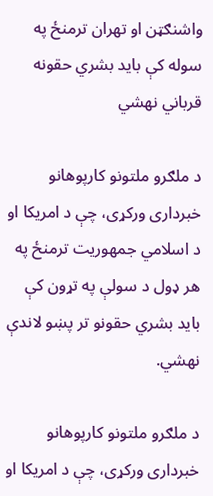واشنګټن او تهران ترمنځ په سوله کې باید بشري حقونه قرباني نهشي

د ملګرو ملتونو کارپوهانو خبرداری ورکړی، چې د امریکا او د اسلامي جمهوریت ترمنځ په هر ډول د سولې په تړون کې باید بشري حقونو تر پښو لاندې نهشي.

د ملګرو ملتونو کارپوهانو خبرداری ورکړی، چې د امریکا او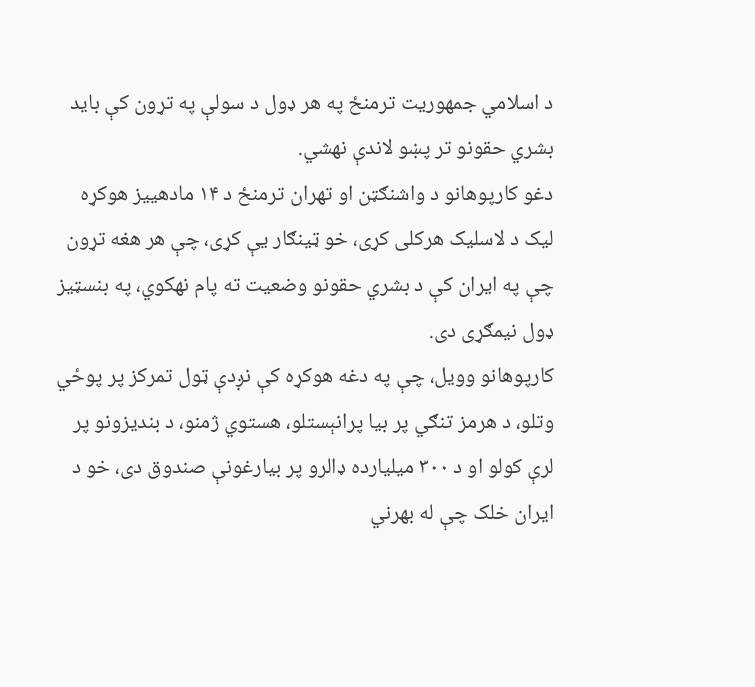د اسلامي جمهوریت ترمنځ په هر ډول د سولې په تړون کې باید بشري حقونو تر پښو لاندې نهشي.
دغو کارپوهانو د واشنګټن او تهران ترمنځ د ۱۴ مادهييز هوکړه لیک د لاسلیک هرکلی کړی، خو ټینګار یې کړی، چې هر هغه تړون چې په ایران کې د بشري حقونو وضعیت ته پام نهکوي، په بنسټیز ډول نیمګړی دی.
کارپوهانو وویل، چې په دغه هوکړه کې نږدې ټول تمرکز پر پوځي وتلو، د هرمز تنګي پر بیا پرانېستلو، هستوي ژمنو، د بندیزونو پر لرې کولو او د ۳۰۰ میلیارده ډالرو پر بیارغونې صندوق دی، خو د ایران خلک چې له بهرني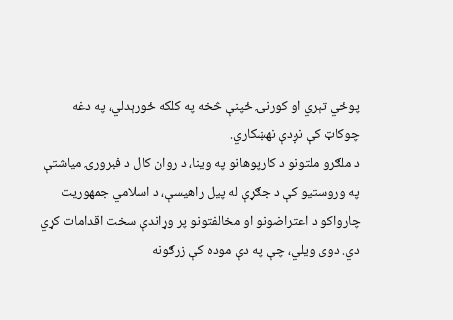پوځي تېري او کورنۍ ځپنې څخه په کلکه ځورېدلي، په دغه چوکاټ کې نږدې نهښکاري.
د ملګرو ملتونو د کارپوهانو په وینا، د روان کال د فبرورۍ میاشتې په وروستیو کې د جګړې له پیل راهیسې، د اسلامي جمهوریت چارواکو د اعتراضونو او مخالفتونو پر وړاندې سخت اقدامات کړي دي. دوی ویلي، چې په دې موده کې زرګونه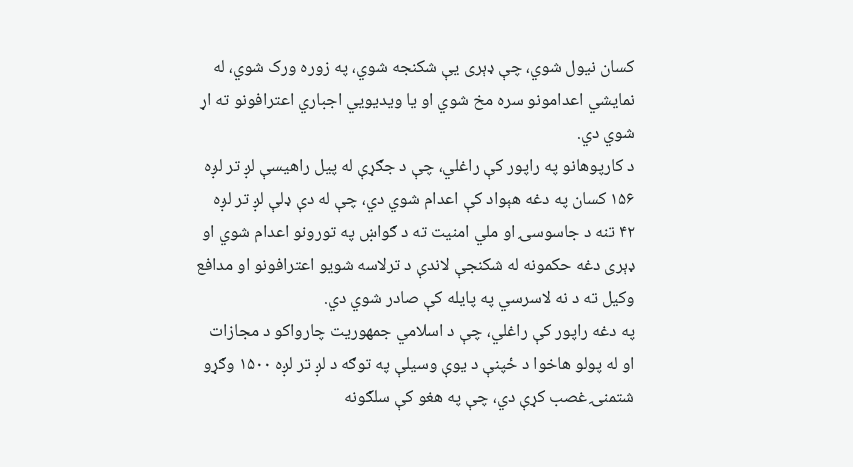کسان نیول شوي، چې ډېری یې شکنجه شوي، په زوره ورک شوي، له نمایشي اعدامونو سره مخ شوي او یا ویدیويي اجباري اعترافونو ته اړ شوي دي.
د کارپوهانو په راپور کې راغلي، چې د جګړې له پیل راهیسې لږ تر لږه ۱۵۶ کسان په دغه هېواد کې اعدام شوي دي، چې له دې ډلې لږ تر لږه ۴۲ تنه د جاسوسۍ او ملي امنیت ته د ګواښ په تورونو اعدام شوي او ډېری دغه حکمونه له شکنجې لاندې د ترلاسه شویو اعترافونو او مدافع وکیل ته د نه لاسرسي په پایله کې صادر شوي دي.
په دغه راپور کې راغلي، چې د اسلامي جمهوریت چارواکو د مجازات او له پولو هاخوا د ځپنې د یوې وسیلې په توګه د لږ تر لږه ۱۵۰۰ وګړو شتمنۍ غصب کړې دي، چې په هغو کې سلګونه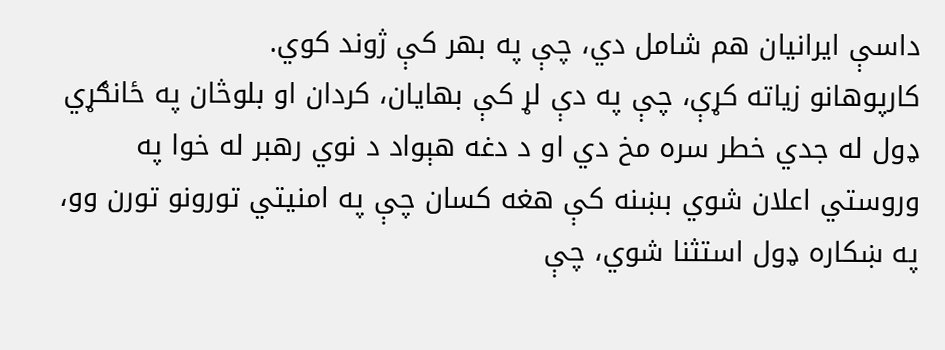داسې ایرانیان هم شامل دي، چې په بهر کې ژوند کوي.
کارپوهانو زیاته کړې، چې په دې لړ کې بهایان، کردان او بلوڅان په ځانګړي ډول له جدي خطر سره مخ دي او د دغه هېواد د نوي رهبر له خوا په وروستي اعلان شوي بښنه کې هغه کسان چې په امنیتي تورونو تورن وو، په ښکاره ډول استثنا شوي، چې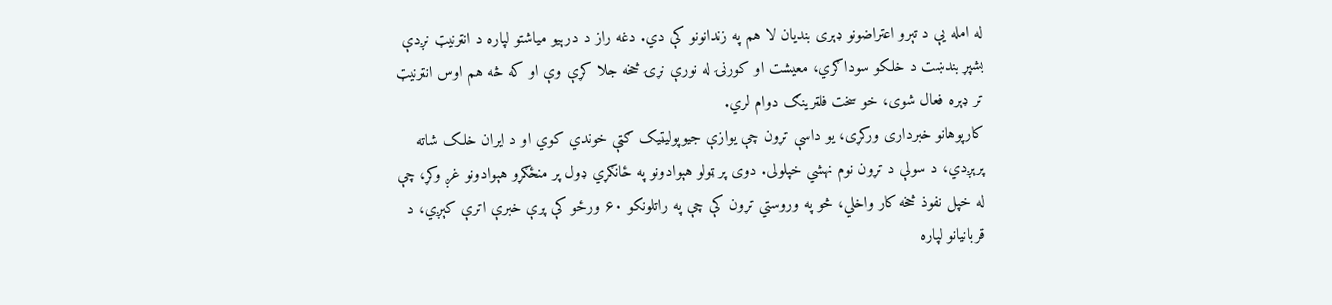له امله یې د تېرو اعتراضونو ډېری بندیان لا هم په زندانونو کې دي. دغه راز د درېیو میاشتو لپاره د انټرنیټ نږدې بشپړ بندښت د خلکو سوداګري، معیشت او کورنۍ له نورې نړۍ څخه جلا کړې وې او که څه هم اوس انټرنیټ تر ډېره فعال شوی، خو سخت فلټرینګ دوام لري.
کارپوهانو خبرداری ورکړی، یو داسې تړون چې یوازې جیوپولیټیک ګټې خوندي کوي او د ایران خلک شاته پرېږدي، د سولې د تړون نوم نهشي خپلولی. دوی پر ټولو هېوادونو په ځانګړي ډول پر منځګړو هېوادونو غږ وکړ، چې له خپل نفوذ څخه کار واخلي، څو په وروستي تړون کې چې په راتلونکو ۶۰ ورځو کې پرې خبرې اترې کېږي، د قربانیانو لپاره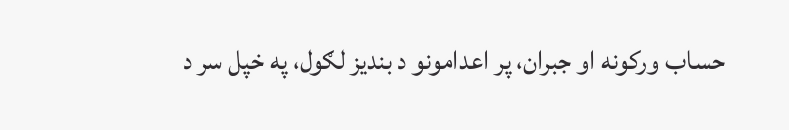حساب ورکونه او جبران، پر اعدامونو د بندیز لګول، په خپل سر د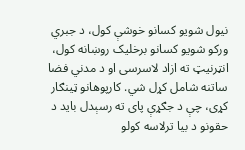نیول شویو کسانو خوشې کول، د جبري ورکو شویو کسانو برخلیک روښانه کول، انټرنیټ ته ازاد لاسرسی او د مدني فضا ساتنه شامل کړل شي. کارپوهانو ټینګار کړی، چې د جګړې پای ته رسېدل باید د حقونو د بیا ترلاسه کولو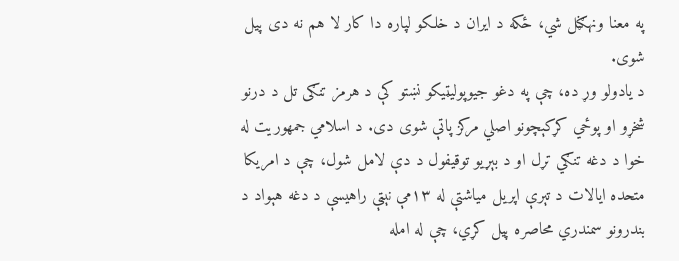په معنا ونهګڼل شي، ځکه د ایران د خلکو لپاره دا کار لا هم نه دی پیل شوی.
د یادولو وړ ده، چې په دغو جیوپولیټیکو نښتو کې د هرمز تنګی تل د درنو شخړو او پوځي کړکېچونو اصلي مرکز پاتې شوی دی. د اسلامي جمهوریت له خوا د دغه تنګي تړل او د بېړیو توقیفول د دې لامل شول، چې د امریکا متحده ایالات د تېرې اپریل میاشتې له ۱۳مې نېټې راهیسې د دغه هېواد د بندرونو سمندري محاصره پیل کړي، چې له امله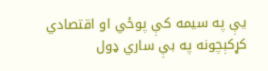یې په سیمه کې پوځي او اقتصادي کړکېچونه په بې ساري ډول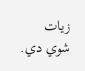زیات شوي دي.